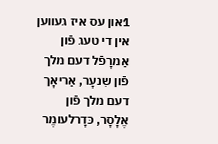1און עס איז געװען אין די טעג פֿון אַמרָפֿל דעם מלך פֿון שִנעָר, אַריאָך דעם מלך פֿון אֶלָסָר, כּדָרלעומֶר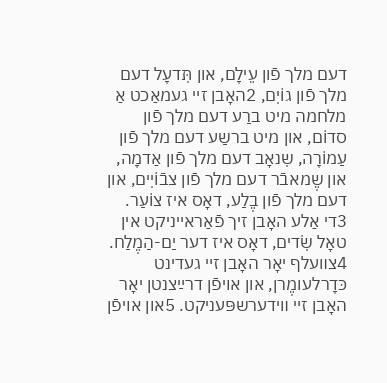דעם מלך פֿון עֵילָם, און תִּדעָל דעם מלך פֿון גוֹיִם, 2האָבן זײ געמאַכט אַ מלחמה מיט ברַע דעם מלך פֿון סדוֹם, און מיט ברשַע דעם מלך פֿון עַמוֹרָה, שִנאָב דעם מלך פֿון אַדמָה, און שֶמאבֿר דעם מלך פֿון צבֿוֹיִים, און דעם מלך פֿון בֶלַע, דאָס איז צוֹעַר. 3די אַלע האָבן זיך פֿאַראײניקט אין טאָל שִׂדים, דאָס איז דער יַם-הַמֶלַח. 4צװעלף יאָר האָבן זײ געדינט כּדָרלעומֶרן, און אױפֿן דרײַצנטן יאָר האָבן זײ װידערשפּעניקט. 5און אױפֿן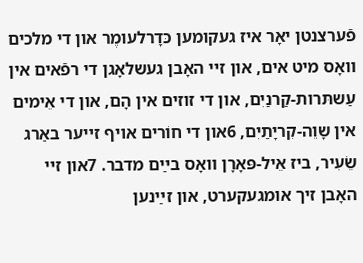פֿערצנטן יאָר איז געקומען כּדָרלעומֶר און די מלכים װאָס מיט אים, און זײ האָבן געשלאָגן די רפֿאים אין עַשתּרות-קַרנַיִם, און די זוזים אין הָם, און די אֵימים אין שָוֵה-קִריָתַיִם, 6און די חוֹרים אױף זײער באַרג שֵׂעִיר, ביז אֵיל-פּאָרָן װאָס בײַם מדבר. 7און זײ האָבן זיך אומגעקערט, און זײַנען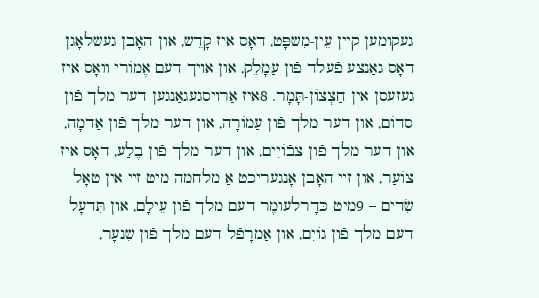געקומען קײן עֵין-מִשפָּט, דאָס איז קָדֵש, און האָבן געשלאָגן דאָס גאַנצע פֿעלד פֿון עַמָלֵק, און אױך דעם אֶמוֹרי װאָס איז געזעסן אין חַצְצוֹן-תָּמָר. 8איז אַרױסגעגאַנגען דער מלך פֿון סדוֹם, און דער מלך פֿון עַמוֹרָה, און דער מלך פֿון אַדמָה, און דער מלך פֿון צבֿוֹיִים, און דער מלך פֿון בֶלַע, דאָס איז צוֹעַר, און זײ האָבן אָנגעריכט אַ מלחמה מיט זײ אין טאָל שִׂדים – 9מיט כּדָרלעומֶר דעם מלך פֿון עֵילָם, און תִּדעָל דעם מלך פֿון גוֹיִם, און אַמרָפֿל דעם מלך פֿון שִנעָר,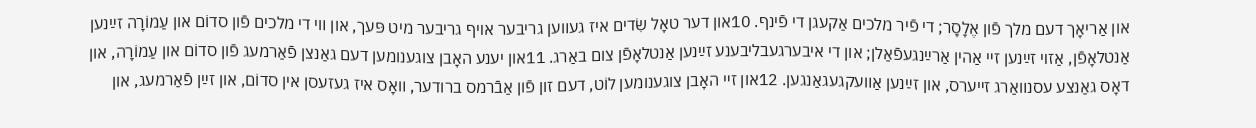און אַריאָך דעם מלך פֿון אֶלָסָר; די פֿיר מלכים אַקעגן די פֿינף. 10און דער טאָל שִׂדים איז געװען גריבער אױף גריבער מיט פּעך, און װי די מלכים פֿון סדוֹם און עַמוֹרָה זײַנען אַנטלאָפֿן, אַזױ זײַנען זײ אַהין אַרײַנגעפֿאַלן; און די איבערגעבליבענע זײַנען אַנטלאָפֿן צום באַרג. 11און יענע האָבן צוגענומען דעם גאַנצן פֿאַרמעג פֿון סדוֹם און עַמוֹרָה, און דאָס גאַנצע עסנװאַרג זײערס, און זײַנען אַװעקגעגאַנגען. 12און זײ האָבן צוגענומען לוֹט, דעם זון פֿון אַבֿרמס ברודער, װאָס איז געזעסן אין סדוֹם, און זײַן פֿאַרמעג, און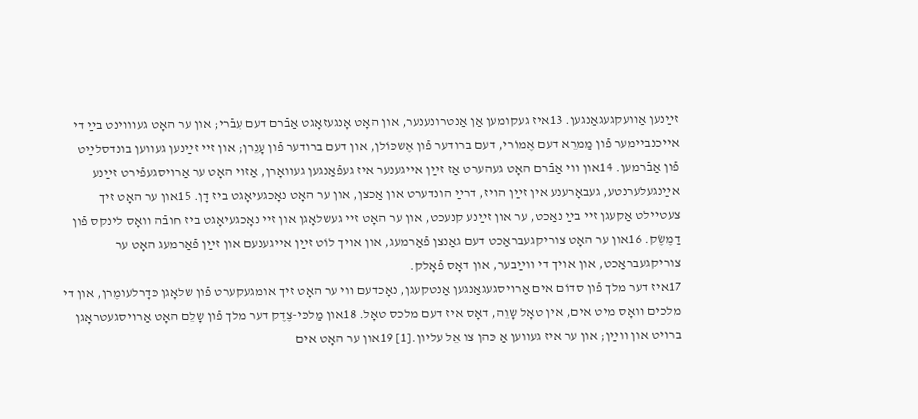זײַנען אַװעקגעגאַנגען. 13איז געקומען אַן אַנטרונענער, און האָט אָנגעזאָגט אַבֿרם דעם עִבֿרי; און ער האָט געװױנט בײַ די אײכנבײמער פֿון מַמרֵא דעם אֶמוֹרי, דעם ברודער פֿון אֶשכּוֹלן, און דעם ברודער פֿון עָנֵרן; און זײ זײַנען געװען בונדסלײַט פֿון אַבֿרמען. 14און װי אַבֿרם האָט געהערט אַז זײַן אײגענער איז געפֿאַנגען געװאָרן, אַזױ האָט ער אַרױסגעפֿירט זײַנע אײַנגעלערנטע, געבאָרענע אין זײַן הױז, דרײַ הונדערט און אַכצן, און ער האָט נאָכגעיאָגט ביז דָן. 15און ער האָט זיך צעטײלט אַקעגן זײ בײַ נאַכט, ער און זײַנע קנעכט, און ער האָט זײ געשלאָגן און זײ נאָכגעיאָגט ביז חובֿה װאָס לינקס פֿון דַמֶשֶׂק. 16און ער האָט צוריקגעבראַכט דעם גאַנצן פֿאַרמעג, און אױך לוֹט זײַן אײגענעם און זײַן פֿאַרמעג האָט ער צוריקגעבראַכט, און אױך די װײַבער, און דאָס פֿאָלק.
17איז דער מלך פֿון סדוֹם אים אַרױסגעגאַנגען אַנטקעגן, נאָכדעם װי ער האָט זיך אומגעקערט פֿון שלאָגן כּדָרלעומֶרן, און די מלכים װאָס מיט אים, אין טאָל שָוֵה, דאָס איז דעם מלכס טאָל. 18און מַלכּי-צֶדֶק דער מלך פֿון שָלֵם האָט אַרױסגעטראָגן ברױט און װײַן; און ער איז געװען אַ כּהן צו אֵל עליון.[1] 19און ער האָט אים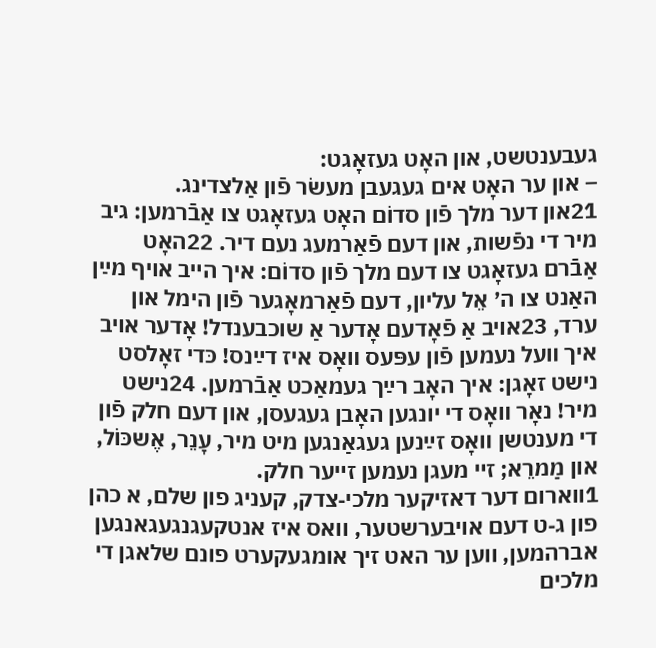געבענטשט, און האָט געזאָגט:
– און ער האָט אים געגעבן מעשׂר פֿון אַלצדינג.
21און דער מלך פֿון סדוֹם האָט געזאָגט צו אַבֿרמען: גיב מיר די נפֿשות, און דעם פֿאַרמעג נעם דיר. 22האָט אַבֿרם געזאָגט צו דעם מלך פֿון סדוֹם: איך הײב אױף מײַן האַנט צו ה׳ אֵל עליון, דעם פֿאַרמאָגער פֿון הימל און ערד, 23אױב אַ פֿאָדעם אָדער אַ שוכבענדל! אָדער אױב איך װעל נעמען פֿון עפּעס װאָס איז דײַנס! כּדי זאָלסט נישט זאָגן: איך האָב רײַך געמאַכט אַבֿרמען. 24נישט מיר! נאָר װאָס די יונגען האָבן געגעסן, און דעם חלק פֿון די מענטשן װאָס זײַנען געגאַנגען מיט מיר, עָנֵר, אֶשכּוֹל, און מַמרֵא; זײ מעגן נעמען זײער חלק.
1ווארום דער דאזיקער מלכי‑צדק, קעניג פון שלם, א כהן פון ג‑ט דעם אויבערשטער, וואס איז אנטקעגנגעגאנגען אברהמען, ווען ער האט זיך אומגעקערט פונם שלאגן די מלכים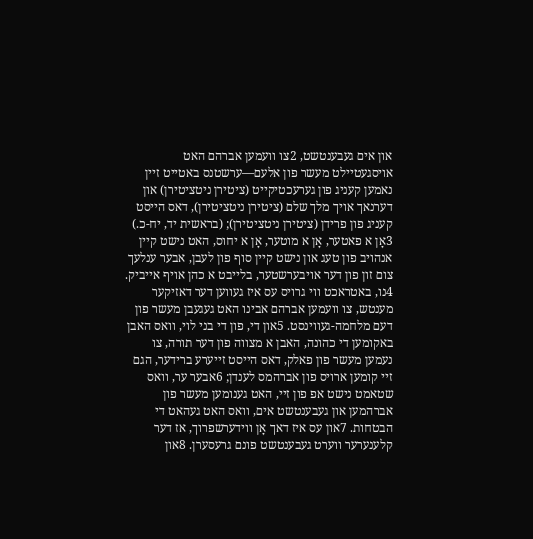און אים געבענטשט, 2צו וועמען אברהם האט אויסגעטיילט מעשר פון אלעם—ערשטנס באטייט זיין נאמען קעניג פון גערעכטיקייט (ציטירן ניטציטירן) און דערנאך אויך מלך שלם (ציטירן ניטציטירן), דאס הייסט קעניג פון פרידן (ציטירן ניטציטירן); (בראשית יד, יח-כ.) 3אָן א פאטער, אָן א מוטער, אָן א יחוס, האט נישט קיין אנהויב פון טעג און נישט קיין סוף פון לעבן, אבער ענלעך צום זון פון דער אויבערשטער, בלייבט א כהן אויף אייביק.
4נו, באטראכט ווי גרויס עס איז געווען דער דאזיקער מענטש, צו וועמען אברהם אבינו האט געגעבן מעשר פון דעם מלחמה-געווינסט. 5און די, פון די בני לוי, וואס האבן באקומען די כהונה, האבן א מצווה פון דער תורה, צו נעמען מעשר פון פאלק, דאס הייסט זייערע ברידער, הגם זיי קומען ארויס פון אברהמס לענדן; 6אבער ער, וואס שטאמט נישט אפ פון זיי, האט גענומען מעשר פון אברהמען און געבענטשט אים, וואס האט געהאט די הבטחות. 7און עס איז דאך אָן ווידערשפרוך, אז דער קלענערער ווערט געבענטשט פונם גרעסערן. 8און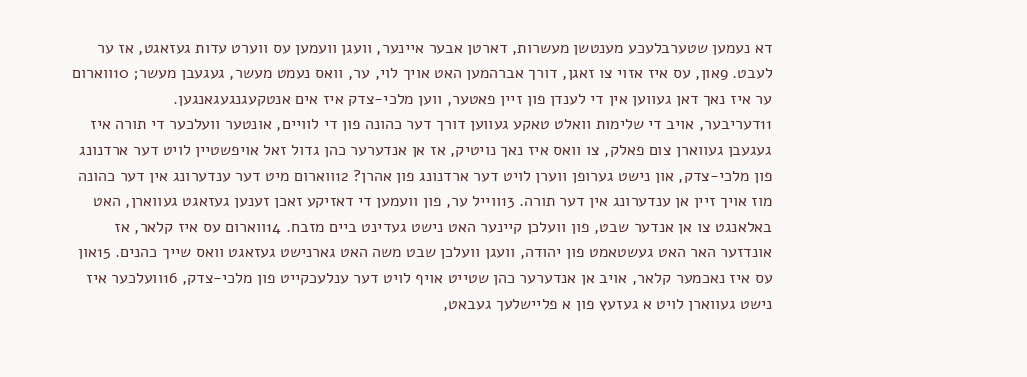דא נעמען שטערבלעכע מענטשן מעשרות, דארטן אבער איינער, וועגן וועמען עס ווערט עדות געזאגט, אז ער לעבט. 9און, עס איז אזוי צו זאגן, דורך אברהמען האט אויך לוי, ער, וואס נעמט מעשר, געגעבן מעשר; 10ווארום ער איז נאך דאן געווען אין די לענדן פון זיין פאטער, ווען מלכי‑צדק איז אים אנטקעגנגעגאנגען.
11דעריבער, אויב די שלימות וואלט טאקע געווען דורך דער כהונה פון די לוויים, אונטער וועלכער די תורה איז געגעבן געווארן צום פאלק, צו וואס איז נאך נויטיק, אז אן אנדערער כהן גדול זאל אויפשטיין לויט דער ארדנונג פון מלכי‑צדק, און נישט גערופן ווערן לויט דער ארדנונג פון אהרן? 12ווארום מיט דער ענדערונג אין דער כהונה מוז אויך זיין אן ענדערונג אין דער תורה. 13ווייל ער, פון וועמען די דאזיקע זאכן זענען געזאגט געווארן, האט באלאנגט צו אן אנדער שבט, פון וועלכן קיינער האט נישט געדינט ביים מזבח. 14ווארום עס איז קלאר, אז אונדזער האר האט געשטאמט פון יהודה, וועגן וועלכן שבט משה האט גארנישט געזאגט וואס שייך כהנים. 15און עס איז נאכמער קלאר, אויב אן אנדערער כהן שטייט אויף לויט דער ענלעכקייט פון מלכי‑צדק, 16וועלכער איז נישט געווארן לויט א געזעץ פון א פליישלעך געבאט,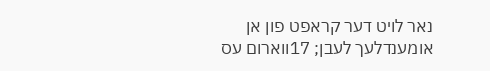נאר לויט דער קראפט פון אן אומענדלעך לעבן; 17ווארום עס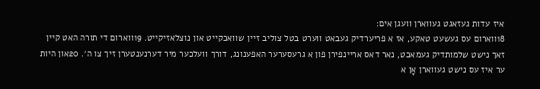איז עדות געזאגט געווארן וועגן אים:
18ווארום עס געשעט טאקע, אז א פריערדיק געבאט ווערט בטל צוליב זיין שוואכקייט און נוצלאזיקייט. 19ווארום די תורה האט קיין זאך נישט שלמותדיק געמאכט, נאר דאס אריינפירן פון א גרעסערער האפענונג, דורך וועלכער מיר דערנענטערן זיך צו ה׳. 20און היות ער איז עס נישט געווארן אָן א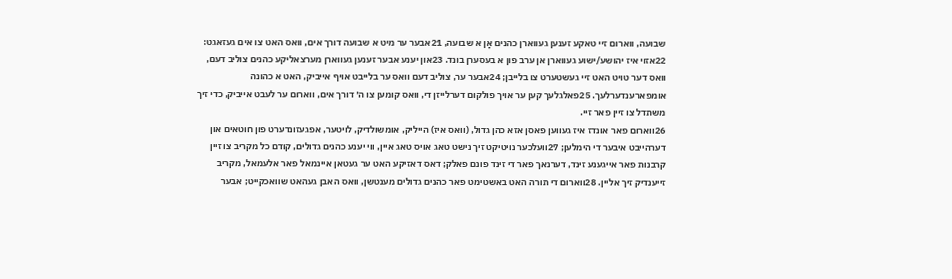שבועה, ווארום זיי טאקע זענען געווארן כהנים אָן א שבועה, 21אבער ער מיט א שבועה דורך אים, וואס האט צו אים געזאגט:
22אזוי איז יהושע/ישוע געווארן אן ערב פון א בעסערן בונד. 23און יענע אבער זענען געווארן מערצאליקע כהנים צוליב דעם, וואס דער טויט האט זיי געשטערט צו בלייבן; 24אבער ער, צוליב דעם וואס ער בלייבט אויף אייביק, האט א כהונה אומפארענדערלעך. 25פאלגלעך קען ער אויך פולקום דערלייזן די, וואס קומען צו ה׳ דורך אים, ווארום ער לעבט אייביק, כדי זיך משתדל צו זיין פאר זיי.
26ווארום פאר אונדז איז געווען פאסן אזא כהן גדול, (וואס איז) הייליק, אומשולדיק, לויטער, אפגעזונדערט פון חוטאים און דערהייבט איבער די הימלען; 27וועלכער נויטיקט זיך נישט טאג אויס טאג איין, ווי יענע כהנים גדולים, קודם כל מקריב צו זיין קרבנות פאר אייגענע זינד, דערנאך פאר די זינד פונם פאלק; דאס דאזיקע האט ער געטאן איינמאל פאר אלעמאל, מקריב זייענדיק זיך אליין. 28ווארום די תורה האט באשטימט פאר כהנים גדולים מענטשן, וואס האבן געהאט שוואכקייט; אבער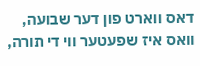דאס ווארט פון דער שבועה, וואס איז שפעטער ווי די תורה,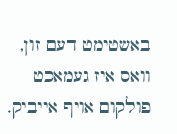באשטימט דעם זון, וואס איז געמאכט פולקום אויף אייביק.